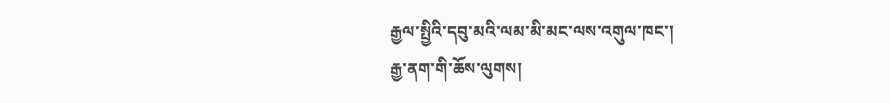རྒྱལ་སྤྱིའི་དབུ་མའི་ལམ་མི་མང་ལས་འགུལ་ཁང་།
རྒྱ་ནག་གི་ཆོས་ལུགས།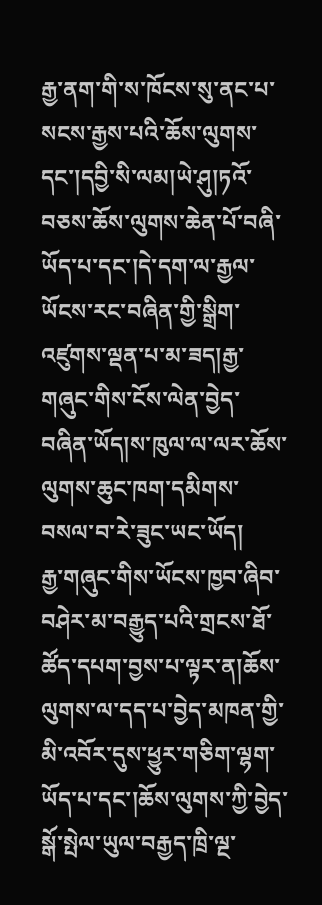རྒྱ་ནག་གི་ས་ཁོངས་སུ་ནང་པ་སངས་རྒྱས་པའི་ཆོས་ལུགས་དང་།དབྱི་སི་ལམ།ཡེ་ཤུ།ཏའོ་བཅས་ཆོས་ལུགས་ཆེན་པོ་བཞི་ཡོད་པ་དང་།དེ་དག་ལ་རྒྱལ་ཡོངས་རང་བཞིན་གྱི་སྒྲིག་འཛུགས་ལྡན་པ་མ་ཟད།རྒྱ་གཞུང་གིས་ངོས་ལེན་བྱེད་བཞིན་ཡོད།ས་ཁུལ་ལ་ལར་ཆོས་ལུགས་ཆུང་ཁག་དམིགས་བསལ་བ་རེ་ཟུང་ཡང་ཡོད།
རྒྱ་གཞུང་གིས་ཡོངས་ཁྱབ་ཞིབ་བཤེར་མ་བརྒྱུད་པའི་གྲངས་ཐོ་ཚོད་དཔག་བྱས་པ་ལྟར་ན།ཆོས་ལུགས་ལ་དད་པ་བྱེད་མཁན་གྱི་མི་འབོར་དུས་ཕྱུར་གཅིག་ལྷག་ཡོད་པ་དང་།ཆོས་ལུགས་ཀྱི་བྱེད་སྒོ་སྤེལ་ཡུལ་བརྒྱད་ཁྲི་ལྔ་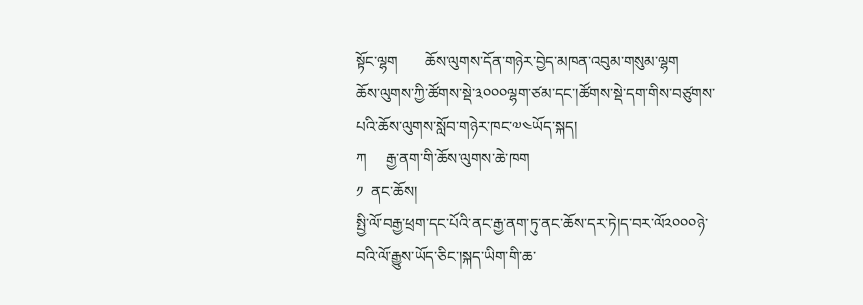སྟོང་ལྷག       ཆོས་ལུགས་དོན་གཉེར་བྱེད་མཁན་འབུམ་གསུམ་ལྷག     ཆོས་ལུགས་ཀྱི་ཚོགས་སྡེ་༣༠༠༠ལྷག་ཙམ་དང་།ཚོགས་སྡེ་དག་གིས་བཙུགས་པའི་ཆོས་ལུགས་སློབ་གཉེར་ཁང་༧༤ཡོད་སྐད།
ཀ     རྒྱ་ནག་གི་ཆོས་ལུགས་ཆེ་ཁག
༡  ནང་ཆོས།
སྤྱི་ལོ་བརྒྱ་ཕྲག་དང་པོའི་ནང་རྒྱ་ནག་ཏུ་ནང་ཆོས་དར་ཏེ།ད་བར་ལོ༢༠༠༠ཉེ་བའི་ལོ་རྒྱུས་ཡོད་ཅིང་།སྐད་ཡིག་གི་ཆ་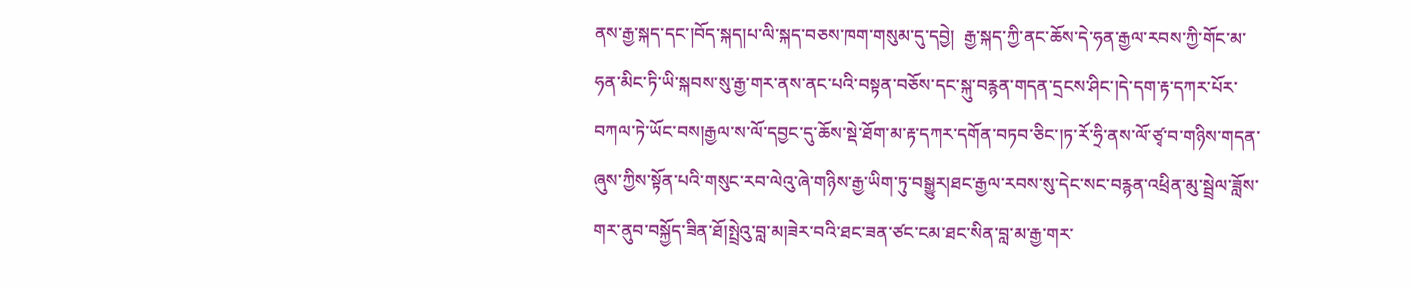ནས་རྒྱ་སྐད་དང་།བོད་སྐད།པ་ལི་སྐད་བཅས་ཁག་གསུམ་དུ་དབྱེ།  རྒྱ་སྐད་ཀྱི་ནང་ཆོས་དེ་ཧན་རྒྱལ་རབས་ཀྱི་གོང་མ་ཧན་མིང་ཏི་ཡི་སྐབས་སུ་རྒྱ་གར་ནས་ནང་པའི་བསྟན་བཅོས་དང་སྐུ་བརྙན་གདན་དྲངས་ཤིང་།དེ་དག་རྟ་དཀར་པོར་བཀལ་ཏེ་ཡོང་བས།རྒྱལ་ས་ལོ་དབྱང་དུ་ཆོས་སྡེ་ཐོག་མ་རྟ་དཀར་དགོན་བཏབ་ཅིང་།ཏ་རོ་ཧྲི་ནས་ལོ་ཙྭ་བ་གཉིས་གདན་ཞུས་ཀྱིས་སྟོན་པའི་གསུང་རབ་ལེའུ་ཞེ་གཉིས་རྒྱ་ཡིག་ཏུ་བསྒྱུར།ཐང་རྒྱལ་རབས་སུ་དེང་སང་བརྙན་འཕྲིན་མུ་སྦྲེལ་ཟློས་གར་ནུབ་བསྐྱོད་ཟིན་ཐོ།སྤྲེའུ་བླ་མ།ཟེར་བའི་ཐང་ཟན་ཙང་ངམ་ཐང་སིན་བླ་མ་རྒྱ་གར་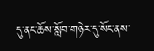དུ་ནང་ཆོས་སློབ་གཉེར་དུ་སོང་ནས་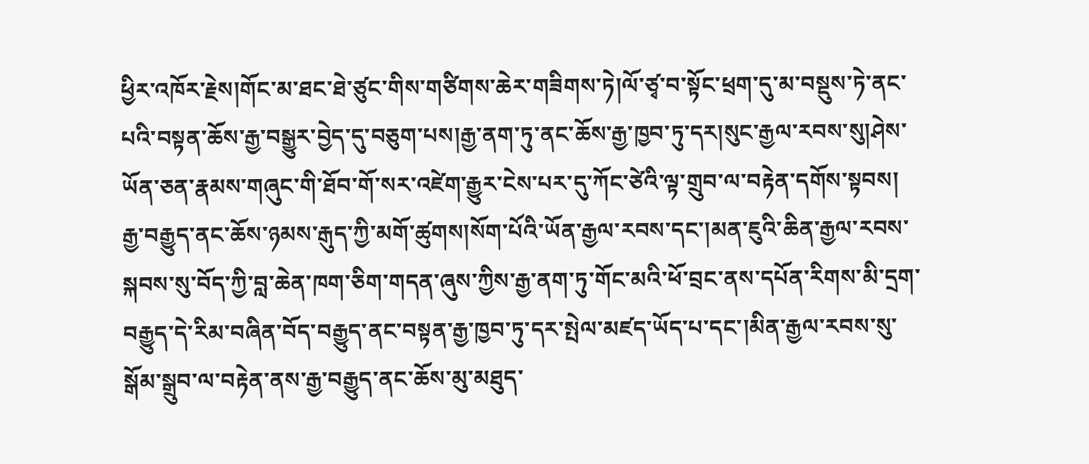ཕྱིར་འཁོར་རྗེས།གོང་མ་ཐང་ཐེ་ཙུང་གིས་གཙིགས་ཆེར་གཟིགས་ཏེ།ལོ་ཙྭ་བ་སྟོང་ཕྲག་དུ་མ་བསྡུས་ཏེ་ནང་པའི་བསྟན་ཆོས་རྒྱ་བསྒྱུར་བྱེད་དུ་བཅུག་པས།རྒྱ་ནག་ཏུ་ནང་ཆོས་རྒྱ་ཁྱབ་ཏུ་དར།སུང་རྒྱལ་རབས་སུ།ཤེས་ཡོན་ཅན་རྣམས་གཞུང་གི་ཐོབ་གོ་སར་འཛེག་རྒྱུར་ངེས་པར་དུ་ཀོང་ཙེའི་ལྟ་གྲུབ་ལ་བརྟེན་དགོས་སྟབས།
རྒྱ་བརྒྱུད་ནང་ཆོས་ཉམས་རྒུད་ཀྱི་མགོ་ཚུགས།སོག་པོའི་ཡོན་རྒྱལ་རབས་དང་།མན་ཇུའི་ཆིན་རྒྱལ་རབས་སྐབས་སུ་བོད་ཀྱི་བླ་ཆེན་ཁག་ཅིག་གདན་ཞུས་ཀྱིས་རྒྱ་ནག་ཏུ་གོང་མའི་ཕོ་བྲང་ནས་དཔོན་རིགས་མི་དྲག་བརྒྱུད་དེ་རིམ་བཞིན་བོད་བརྒྱུད་ནང་བསྟན་རྒྱ་ཁྱབ་ཏུ་དར་སྤེལ་མཛད་ཡོད་པ་དང་།མིན་རྒྱལ་རབས་སུ་སྒོམ་སྒྲུབ་ལ་བརྟེན་ནས་རྒྱ་བརྒྱུད་ནང་ཆོས་མུ་མཐུད་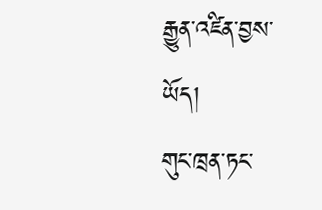རྒྱུན་འཛིན་བྱས་ཡོད།
གུང་ཁྲན་ཏང་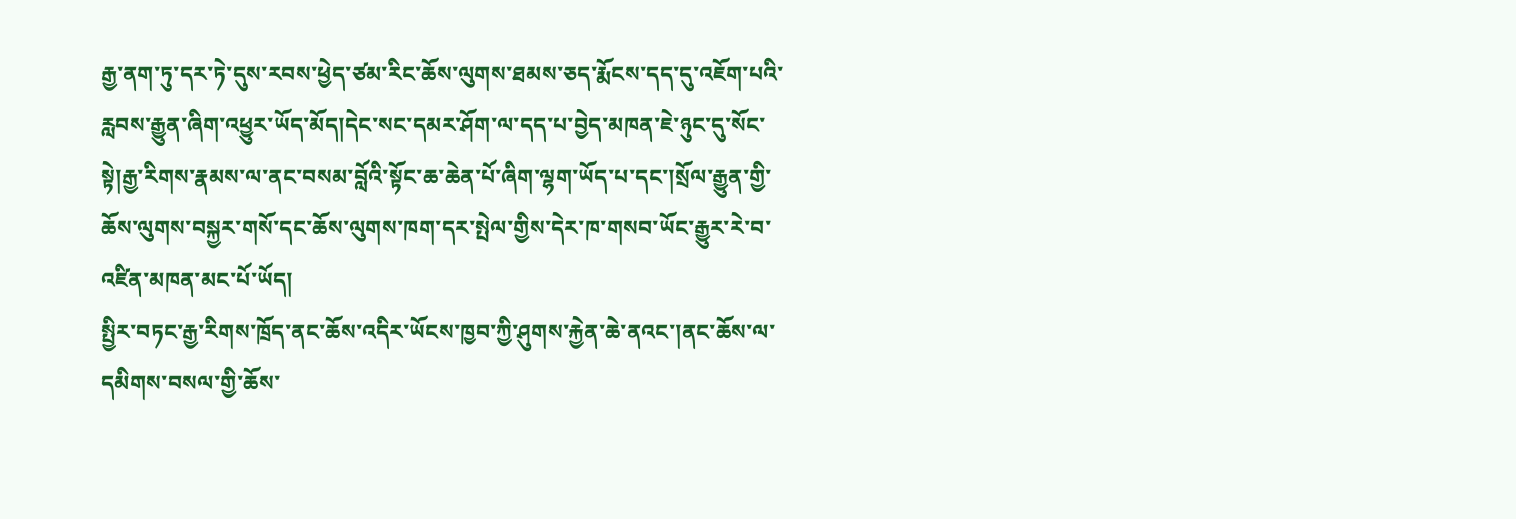རྒྱ་ནག་ཏུ་དར་ཏེ་དུས་རབས་ཕྱེད་ཙམ་རིང་ཆོས་ལུགས་ཐམས་ཅད་རྨོངས་དད་དུ་འཇོག་པའི་རླབས་རྒྱུན་ཞིག་འཕྱུར་ཡོད་མོད།དེང་སང་དམར་ཤོག་ལ་དད་པ་བྱེད་མཁན་ཇེ་ཉུང་དུ་སོང་སྟེ།རྒྱ་རིགས་རྣམས་ལ་ནང་བསམ་བློའི་སྟོང་ཆ་ཆེན་པོ་ཞིག་ལྷག་ཡོད་པ་དང་།སྲོལ་རྒྱུན་གྱི་ཆོས་ལུགས་བསྐྱར་གསོ་དང་ཆོས་ལུགས་ཁག་དར་སྤེལ་གྱིས་དེར་ཁ་གསབ་ཡོང་རྒྱུར་རེ་བ་འཛིན་མཁན་མང་པོ་ཡོད།
སྤྱིར་བཏང་རྒྱ་རིགས་ཁྲོད་ནང་ཆོས་འདིར་ཡོངས་ཁྱབ་ཀྱི་ཤུགས་རྐྱེན་ཆེ་ནའང་།ནང་ཆོས་ལ་དམིགས་བསལ་གྱི་ཆོས་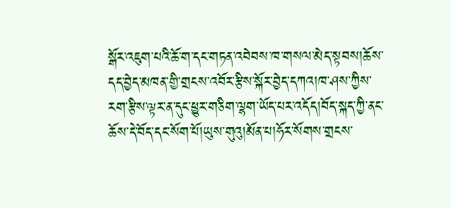སྒོར་འཇུག་པའི་ཆོ་ག་དང་གཏན་འབེབས་ཁ་གསལ་མེད་སྟབས།ཆོས་དད་བྱེད་མཁན་གྱི་གྲངས་འབོར་རྩིས་སྐོར་བྱེད་དཀའ།ཁ་ཤས་ཀྱིས་རག་རྩིས་ལྟར་ན་དུང་ཕྱུར་གཅིག་ལྷག་ཡོད་པར་འདོད།བོད་སྐད་ཀྱི་ནང་ཆོས་དེ་བོད་དང་སོག་པོ།ཡུས་གུའུ།མོན་པ།ཧོར་སོགས་གྲངས་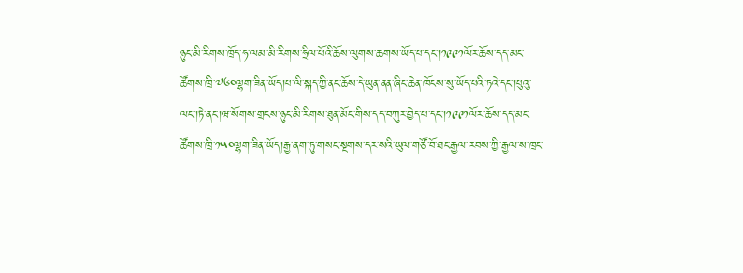ཉུང་མི་རིགས་ཁྲོད་ཧ་ལམ་མི་རིགས་ཧྲིལ་པོའི་ཆོས་ལུགས་ཆགས་ཡོད་པ་དང་།༡༩༩༡ལོར་ཆོས་དད་མང་ཚོགས་ཁྲི་༧༦༠ལྷག་ཟིན་ཡོད།པ་ལི་སྐད་ཀྱི་ནང་ཆོས་དེ་ཡུན་ནན་ཞིང་ཆེན་ཁོངས་སུ་ཡོད་པའི་ཏའེ་དང་།པུའུ་ལང་།ཏེ་ནང་།ཝ་སོགས་གྲངས་ཉུང་མི་རིགས་ཐུན་མོང་གིས་དད་བཀུར་བྱེད་པ་དང་།༡༩༩༡ལོར་ཆོས་དད་མང་ཚོགས་ཁྲི་༡༥༠ལྷག་ཟིན་ཡོད།རྒྱ་ནག་ཏུ་གསང་སྔགས་དར་སའི་ཡུལ་གཙོ་བོ་ཐང་རྒྱལ་རབས་ཀྱི་རྒྱལ་ས་ཁྲང་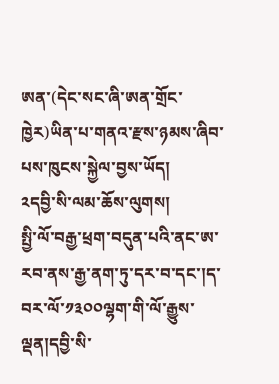ཨན་(དེང་སང་ཞི་ཨན་གྲོང་ཁྱེར)ཡིན་པ་གནའ་རྫས་ཉམས་ཞིབ་པས་ཁུངས་སྐྱེལ་བྱས་ཡོད།
༢དབྱི་སི་ལམ་ཆོས་ལུགས།
སྤྱི་ལོ་བརྒྱ་ཕྲག་བདུན་པའི་ནང་ཨ་རབ་ནས་རྒྱ་ནག་ཏུ་དར་བ་དང་།ད་བར་ལོ་༡༣༠༠ལྷག་གི་ལོ་རྒྱུས་ལྡན།དབྱི་སི་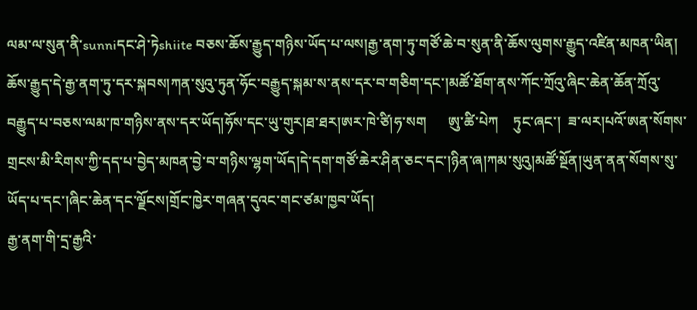ལམ་ལ་སུན་ནི་sunniདང་ཤེ་ཏེshiite བཅས་ཆོས་རྒྱུད་གཉིས་ཡོད་པ་ལས།རྒྱ་ནག་ཏུ་གཙོ་ཆེ་བ་སུན་ནི་ཆོས་ལུགས་རྒྱུད་འཛིན་མཁན་ཡིན།
ཆོས་རྒྱུད་དེ་རྒྱ་ནག་ཏུ་དར་སྐབས།ཀན་སུའུ་ཏུན་ཧོང་བརྒྱུད་སྐམ་ས་ནས་དར་བ་གཅིག་དང་།མཚོ་ཐོག་ནས་ཀོང་ཀྲོའུ་ཞིང་ཆེན་ཆོན་ཀྲོའུ་བརྒྱུད་པ་བཅས་ལམ་ཁ་གཉིས་ནས་དར་ཡོད།ཧོས་དང་ཡུ་གུར།ཐ་ཐར།ཨར་ཁེ་ཙི།ཧ་སག      ཨུ་ཚི་པེཀ    ཏུང་ཞང་།  ཟ་ལར།པའོ་ཨན་སོགས་གྲངས་མི་རིགས་ཀྱི་དད་པ་བྱེད་མཁན་བྱེ་བ་གཉིས་ལྷག་ཡོད།དེ་དག་གཙོ་ཆེར་ཤིན་ཅང་དང་།ཉིན་ཞ།ཀམ་སུའུ།མཚོ་སྔོན།ཡུན་ནན་སོགས་སུ་ཡོད་པ་དང་།ཞིང་ཆེན་དང་ལྗོངས།གྲོང་ཁྱེར་གཞན་དུའང་གང་ཙམ་ཁྱབ་ཡོད།
རྒྱ་ནག་གི་དྲ་རྒྱའི་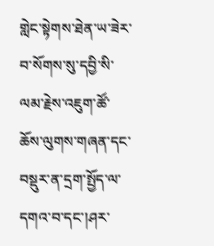གླེང་སྟེགས་ཐེན་ཡ་ཟེར་བ་སོགས་སུ་དབྱི་སི་ལམ་རྗེས་འཇུག་ཚོ་ཆོས་ལུགས་གཞན་དང་བསྡུར་ན་དྲག་སྤྱོད་ལ་དགའ་བ་དང་།ཤར་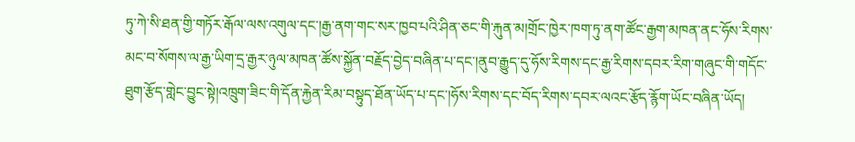ཏུ་ཀེ་སི་ཐན་གྱི་གཏོར་རྒོལ་ལས་འགུལ་དང་།རྒྱ་ནག་གང་སར་ཁྱབ་པའི་ཤིན་ཅང་གི་རྐུན་མ།གྲོང་ཁྱེར་ཁག་ཏུ་ནག་ཚོང་རྒྱག་མཁན་ནང་ཧོས་རིགས་མང་བ་སོགས་ལ་རྒྱ་ཡིག་དྲ་རྒྱར་ཉུལ་མཁན་ཚོས་སྐྱོན་བརྗོད་བྱེད་བཞིན་པ་དང་།ནུབ་རྒྱུད་དུ་ཧོས་རིགས་དང་རྒྱ་རིགས་དབར་རིག་གཞུང་གི་གདོང་ཐུག་རྩོད་གླེང་བྱུང་སྟེ།འཁྲུག་ཟིང་གི་དོན་རྐྱེན་རིམ་བསྟུད་ཐོན་ཡོད་པ་དང་།ཧོས་རིགས་དང་བོད་རིགས་དབར་ལའང་རྩོད་རྙོག་ཡོང་བཞིན་ཡོད།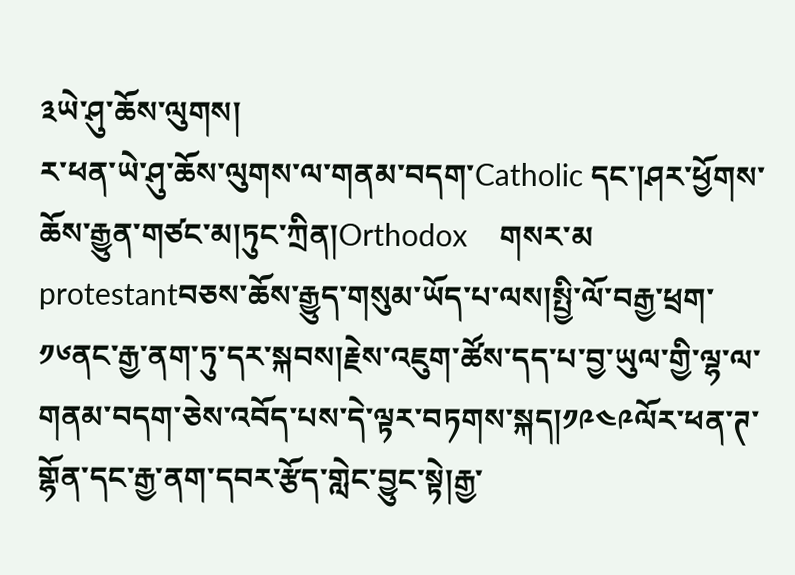༣ཡེ་ཤུ་ཆོས་ལུགས།
ར་ཕན་ཡེ་ཤུ་ཆོས་ལུགས་ལ་གནམ་བདག་Catholic དང་།ཤར་ཕྱོགས་ཆོས་རྒྱུན་གཙང་མ།ཏུང་ཀྲིན།Orthodox    གསར་མ protestantབཅས་ཆོས་རྒྱུད་གསུམ་ཡོད་པ་ལས།སྤྱི་ལོ་བརྒྱ་ཕྲག་༡༦ནང་རྒྱ་ནག་ཏུ་དར་སྐབས།རྗེས་འཇུག་ཚོས་དད་པ་བྱ་ཡུལ་གྱི་ལྷ་ལ་གནམ་བདག་ཅེས་འབོད་པས་དེ་ལྟར་བཏགས་སྐད།༡༩༤༩ལོར་ཕན་ཊ་གྷོན་དང་རྒྱ་ནག་དབར་རྩོད་གླེང་བྱུང་སྟེ།རྒྱ་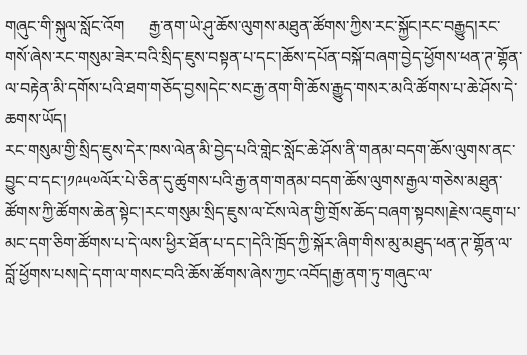གཞུང་གི་སྐུལ་སློང་འོག      རྒྱ་ནག་ཡེ་ཤུ་ཆོས་ལུགས་མཐུན་ཚོགས་ཀྱིས་རང་སྐྱོང།རང་བརྒྱུད།རང་གསོ་ཞེས་རང་གསུམ་ཟེར་བའི་སྲིད་ཇུས་བསྟན་པ་དང་།ཆོས་དཔོན་བསྐོ་བཞག་བྱེད་ཕྱོགས་ཕན་ཊ་གྷོན་ལ་བརྟེན་མི་དགོས་པའི་ཐག་གཅོད་བྱས།དེང་སང་རྒྱ་ནག་གི་ཆོས་རྒྱུད་གསར་མའི་ཚོགས་པ་ཆེ་ཤོས་དེ་ཆགས་ཡོད།
རང་གསུམ་གྱི་སྲིད་ཇུས་དེར་ཁས་ལེན་མི་བྱེད་པའི་གླེང་སློང་ཆེ་ཤོས་ནི་གནམ་བདག་ཆོས་ལུགས་ནང་བྱུང་བ་དང་།༡༩༥༧ལོར་པེ་ཅིན་དུ་ཚུགས་པའི་རྒྱ་ནག་གནམ་བདག་ཆོས་ལུགས་རྒྱལ་གཅེས་མཐུན་ཚོགས་ཀྱི་ཚོགས་ཆེན་སྟེང་།རང་གསུམ་སྲིད་ཇུས་ལ་ངོས་ལེན་གྱི་གྲོས་ཆོད་བཞག་སྟབས།རྗེས་འཇུག་པ་མང་དག་ཅིག་ཚོགས་པ་དེ་ལས་ཕྱིར་ཐོན་པ་དང་།དེའི་ཁྲོད་ཀྱི་སྐོར་ཞིག་གིས་མུ་མཐུད་ཕན་ཊ་གྷོན་ལ་བློ་ཕྱོགས་པས།དེ་དག་ལ་གསང་བའི་ཆོས་ཚོགས་ཞེས་ཀྱང་འབོད།རྒྱ་ནག་ཏུ་གཞུང་ལ་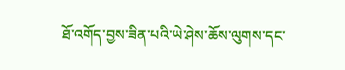ཐོ་འགོད་བྱས་ཟིན་པའི་ཡེ་ཤེས་ཆོས་ལུགས་དང་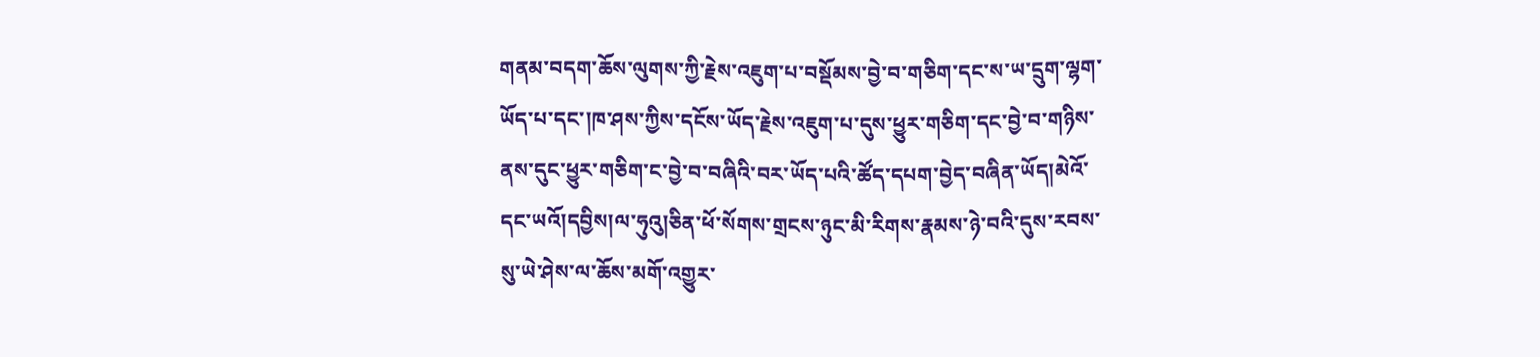གནམ་བདག་ཆོས་ལུགས་ཀྱི་རྗེས་འཇུག་པ་བསྡོམས་བྱེ་བ་གཅིག་དང་ས་ཡ་དྲུག་ལྷག་ཡོད་པ་དང་།ཁ་ཤས་ཀྱིས་དངོས་ཡོད་རྗེས་འཇུག་པ་དུས་ཕྱུར་གཅིག་དང་བྱེ་བ་གཉིས་ནས་དུང་ཕྱུར་གཅིག་ང་བྱེ་བ་བཞིའི་བར་ཡོད་པའི་ཚོད་དཔག་བྱེད་བཞིན་ཡོད།མེའོ་དང་ཡའོ།དབྱིས།ལ་ཧུའུ།ཅིན་ཕོ་སོགས་གྲངས་ཉུང་མི་རིགས་རྣམས་ཉེ་བའི་དུས་རབས་སུ་ཡེ་ཤེས་ལ་ཆོས་མགོ་འགྱུར་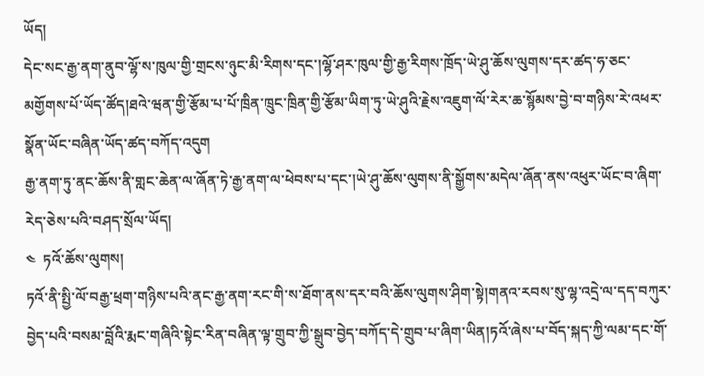ཡོད།
དེང་སང་རྒྱ་ནག་ནུབ་ལྷོ་ས་ཁུལ་གྱི་གྲངས་ཉུང་མི་རིགས་དང་།ལྷོ་ཤར་ཁུལ་གྱི་རྒྱ་རིགས་ཁྲོད་ཡེ་ཤུ་ཆོས་ལུགས་དར་ཚད་ཧ་ཅང་མགྱོགས་པོ་ཡོད་ཚོད།ཐའེ་ཝན་གྱི་རྩོམ་པ་པོ་ཁྲིན་ཁྲུང་ཁྲིན་གྱི་རྩོམ་ཡིག་ཏུ་ཡེ་ཤུའི་རྗེས་འཇུག་ལོ་རེར་ཆ་སྙོམས་བྱེ་བ་གཉིས་རེ་འཕར་སྣོན་ཡོང་བཞིན་ཡོད་ཚད་བཀོད་འདུག
རྒྱ་ནག་ཏུ་ནང་ཆོས་ནི་གླང་ཆེན་ལ་ཞོན་ཏེ་རྒྱ་ནག་ལ་ཕེབས་པ་དང་།ཡེ་ཤུ་ཆོས་ལུགས་ནི་སྒྱོགས་མདེལ་ཞོན་ནས་འཕུར་ཡོང་བ་ཞིག་རེད་ཅེས་པའི་བཤད་སྲོལ་ཡོད།
༤  ཏའོ་ཆོས་ལུགས།
ཏའོ་ནི་སྤྱི་ལོ་བརྒྱ་ཕྲག་གཉིས་པའི་ནང་རྒྱ་ནག་རང་གི་ས་ཐོག་ནས་དར་བའི་ཆོས་ལུགས་ཤིག་སྟེ།གནའ་རབས་སུ་ལྷ་འདྲེ་ལ་དད་བཀུར་བྱེད་པའི་བསམ་བློའི་རྨང་གཞིའི་སྟེང་རིན་བཞིན་ལྟ་གྲུབ་ཀྱི་སྒྲུབ་བྱེད་བཀོད་དེ་གྲུབ་པ་ཞིག་ཡིན།ཏའོ་ཞེས་པ་བོད་སྐད་ཀྱི་ལམ་དང་གོ་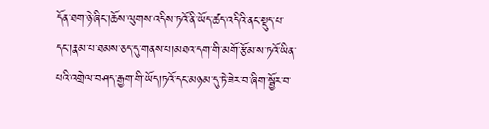དོན་ཐག་ཉེ་ཞིང་།ཆོས་ལུགས་འདིས་ཏའོ་ནི་ཡོད་ཚད་འདིའི་ནང་སྡུད་པ་དང་།རྣམ་པ་ཐམས་ཅད་དུ་གནས་པ།མཐའ་དག་གི་མགོ་རྩོམ་ས་ཏའོ་ཡིན་པའི་འགྲེལ་བཤད་རྒྱག་གི་ཡོད།ཏའོ་དང་མཉམ་དུ་ཏེ་ཟེར་བ་ཞིག་སྦྱོར་བ་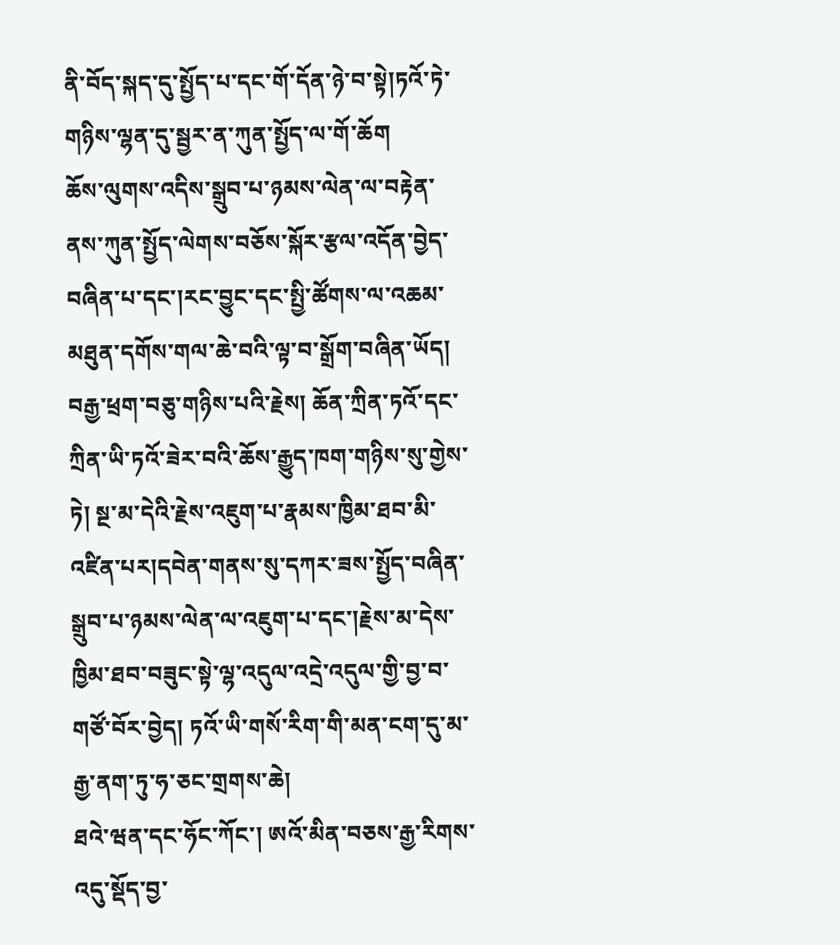ནི་བོད་སྐད་དུ་སྤྱོད་པ་དང་གོ་དོན་ཉེ་བ་སྟེ།ཏའོ་ཏེ་གཉིས་ལྷན་དུ་སྦྱར་ན་ཀུན་སྤྱོད་ལ་གོ་ཆོག
ཆོས་ལུགས་འདིས་སྒྲུབ་པ་ཉམས་ལེན་ལ་བརྟེན་ནས་ཀུན་སྤྱོད་ལེགས་བཅོས་སྐོར་རྩལ་འདོན་བྱེད་བཞིན་པ་དང་།རང་བྱུང་དང་སྤྱི་ཚོགས་ལ་འཆམ་མཐུན་དགོས་གལ་ཆེ་བའི་ལྟ་བ་སྒྲོག་བཞིན་ཡོད།
བརྒྱ་ཕྲག་བཅུ་གཉིས་པའི་རྗེས། ཆོན་ཀྲིན་ཏའོ་དང་ཀྲིན་ཡི་ཏའོ་ཟེར་བའི་ཆོས་རྒྱུད་ཁག་གཉིས་སུ་གྱེས་ཏེ། སྔ་མ་དེའི་རྗེས་འཇུག་པ་རྣམས་ཁྱིམ་ཐབ་མི་འཛིན་པར།དབེན་གནས་སུ་དཀར་ཟས་སྤྱོད་བཞིན་སྒྲུབ་པ་ཉམས་ལེན་ལ་འཇུག་པ་དང་།རྗེས་མ་དེས་ཁྱིམ་ཐབ་བཟུང་སྟེ་ལྷ་འདུལ་འདྲེ་འདུལ་གྱི་བྱ་བ་གཙོ་བོར་བྱེད། ཏའོ་ཡི་གསོ་རིག་གི་མན་ངག་དུ་མ་རྒྱ་ནག་ཏུ་ཧ་ཅང་གྲགས་ཆེ།
ཐའེ་ཝན་དང་ཧོང་ཀོང་། ཨའོ་མིན་བཅས་རྒྱ་རིགས་འདུ་སྡོད་བྱ་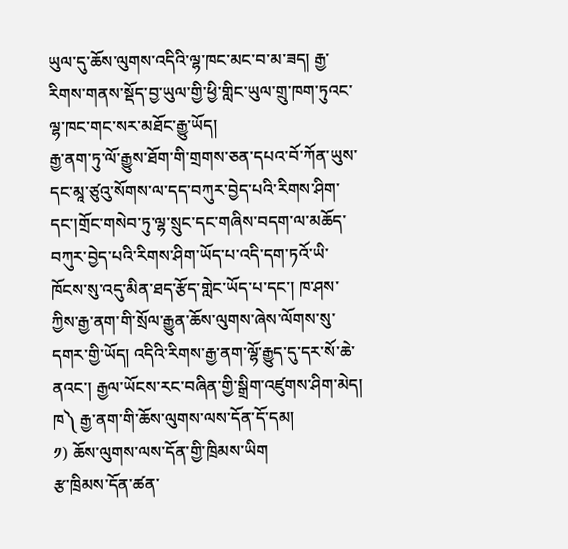ཡུལ་དུ་ཆོས་ལུགས་འདིའི་ལྷ་ཁང་མང་བ་མ་ཟད། རྒྱ་རིགས་གནས་སྡོད་བྱ་ཡུལ་གྱི་ཕྱི་གླིང་ཡུལ་གྲུ་ཁག་ཏུའང་ལྷ་ཁང་གང་སར་མཐོང་རྒྱུ་ཡོད།
རྒྱ་ནག་ཏུ་ལོ་རྒྱུས་ཐོག་གི་གྲགས་ཅན་དཔའ་བོ་ཀོན་ཡུས་དང་མཱ་ཙུའུ་སོགས་ལ་དད་བཀུར་བྱེད་པའི་རིགས་ཤིག་དང་།གྲོང་གསེབ་ཏུ་ལྷ་སྲུང་དང་གཞིས་བདག་ལ་མཆོད་བཀུར་བྱེད་པའི་རིགས་ཤིག་ཡོད་པ་འདི་དག་ཏའོ་ཡི་ཁོངས་སུ་འདུ་མིན་ཐད་རྩོད་གླེང་ཡོད་པ་དང་། ཁ་ཤས་ཀྱིས་རྒྱ་ནག་གི་སྲོལ་རྒྱུན་ཆོས་ལུགས་ཞེས་ལོགས་སུ་དགར་གྱི་ཡོད། འདིའི་རིགས་རྒྱ་ནག་ལྷོ་རྒྱུད་དུ་དར་སོ་ཆེ་ནའང་། རྒྱལ་ཡོངས་རང་བཞིན་གྱི་སྒྲིག་འཛུགས་ཤིག་མེད།
ཁ༽ རྒྱ་ནག་གི་ཆོས་ལུགས་ལས་དོན་དོ་དམ།
༡) ཆོས་ལུགས་ལས་དོན་གྱི་ཁྲིམས་ཡིག
རྩ་ཁྲིམས་དོན་ཚན་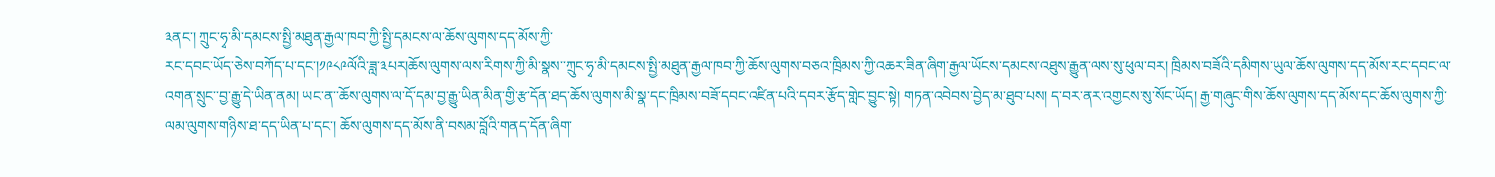༣ནང་། ཀྲུང་ཧྭ་མི་དམངས་སྤྱི་མཐུན་རྒྱལ་ཁབ་ཀྱི་སྤྱི་དམངས་ལ་ཆོས་ལུགས་དད་མོས་ཀྱི་
རང་དབང་ཡོད་ཅེས་བཀོད་པ་དང་།༡༩༨༩ལོའི་ཟླ་༣པར།ཆོས་ལུགས་ལས་རིགས་ཀྱི་མི་སྣས་་ཀྲུང་ཧྭ་མི་དམངས་སྤྱི་མཐུན་རྒྱལ་ཁབ་ཀྱི་ཆོས་ལུགས་བཅའ་ཁྲིམས་ཀྱི་འཆར་ཟིན་ཞིག་རྒྱལ་ཡོངས་དམངས་འཐུས་རྒྱུན་ལས་སུ་ཕུལ་བར། ཁྲིམས་བཟོའི་དམིགས་ཡུལ་ཆོས་ལུགས་དད་མོས་རང་དབང་ལ་འགན་སྲུང་་བྱ་རྒྱུ་དེ་ཡིན་ནམ། ཡང་ན་་ཆོས་ལུགས་ལ་དོ་དམ་བྱ་རྒྱུ་ཡིན་མིན་གྱི་རྩ་དོན་ཐད་ཆོས་ལུགས་མི་སྣ་དང་ཁྲིམས་བཟོ་དབང་འཛིན་པའི་དབར་རྩོད་གླེང་བྱུང་སྟེ། གཏན་འབེབས་བྱེད་མ་ཐུབ་པས། ད་བར་ནར་འགྱངས་སུ་སོང་ཡོད། རྒྱ་གཞུང་གིས་ཆོས་ལུགས་དད་མོས་དང་ཆོས་ལུགས་ཀྱི་ལམ་ལུགས་གཉིས་ཐ་དད་ཡིན་པ་དང་། ཆོས་ལུགས་དད་མོས་ནི་བསམ་བློའི་གནད་དོན་ཞིག་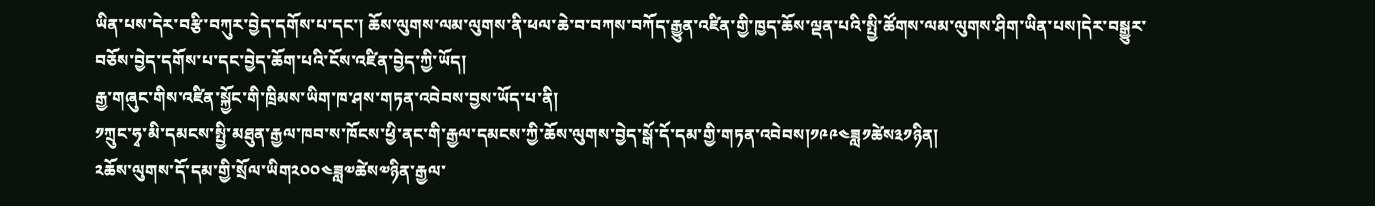ཡིན་པས་དེར་བརྩི་བཀུར་བྱེད་དགོས་པ་དང་། ཆོས་ལུགས་ལམ་ལུགས་ནི་ཕལ་ཆེ་བ་བཀས་བཀོད་རྒྱུན་འཛིན་གྱི་ཁྱད་ཆོས་ལྡན་པའི་སྤྱི་ཚོགས་ལམ་ལུགས་ཤིག་ཡིན་པས།དེར་བསྒྱུར་བཅོས་བྱེད་དགོས་པ་དང་བྱེད་ཆོག་པའི་ངོས་འཛིན་བྱེད་ཀྱི་ཡོད།
རྒྱ་གཞུང་གིས་འཛིན་སྐྱོང་གི་ཁྲིམས་ཡིག་ཁ་ཤས་གཏན་འབེབས་བྱས་ཡོད་པ་ནི།
༡ཀྲུང་ཧྭ་མི་དམངས་སྤྱི་མཐུན་རྒྱལ་ཁབ་ས་ཁོངས་ཕྱི་ནང་གི་རྒྱལ་དམངས་ཀྱི་ཆོས་ལུགས་བྱེད་སྒོ་དོ་དམ་གྱི་གཏན་འབེབས།༡༩༩༤ཟླ༡ཚེས༣༡ཉིན།
༢ཆོས་ལུགས་དོ་དམ་གྱི་སྲོལ་ཡིག༢༠༠༤ཟླ༧ཚེས༧ཉིན་རྒྱལ་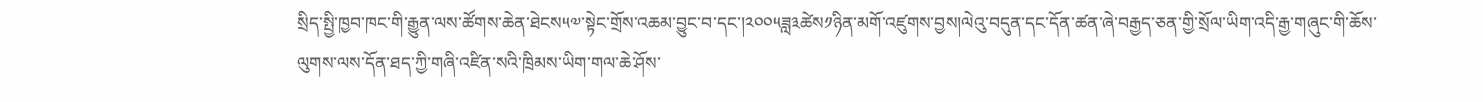སྲིད་སྤྱི་ཁྱབ་ཁང་གི་རྒྱུན་ལས་ཚོགས་ཆེན་ཐེངས༥༧་སྟེང་གྲོས་འཆམ་བྱུང་བ་དང་།༢༠༠༥ཟླ༣ཚེས༡ཉིན་མགོ་འཛུགས་བྱས།ལེའུ་བདུན་དང་དོན་ཚན་ཞེ་བརྒྱད་ཅན་གྱི་སྲོལ་ཡིག་འདི་རྒྱ་གཞུང་གི་ཆོས་ལུགས་ལས་དོན་ཐད་ཀྱི་གཞི་འཛིན་སའི་ཁྲིམས་ཡིག་གལ་ཆེ་ཤོས་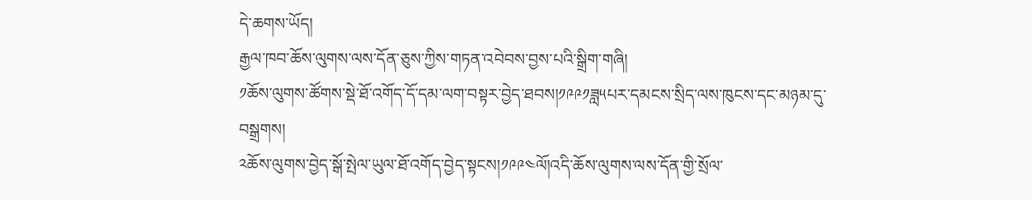དེ་ཆགས་ཡོད།
རྒྱལ་ཁབ་ཆོས་ལུགས་ལས་དོན་ཅུས་ཀྱིས་གཏན་འབེབས་བྱས་པའི་སྒྲིག་གཞི།
༡ཆོས་ལུགས་ཚོགས་སྡེ་ཐོ་འགོད་དོ་དམ་ལག་བསྟར་བྱེད་ཐབས།༡༩༩༡ཟླ༥པར་དམངས་སྲིད་ལས་ཁུངས་དང་མཉམ་དུ་བསྒྲགས།
༢ཆོས་ལུགས་བྱེད་སྒོ་སྤེལ་ཡུལ་ཐོ་འགོད་བྱེད་སྟངས།༡༩༩༤ལོ།འདི་ཆོས་ལུགས་ལས་དོན་གྱི་སྲོལ་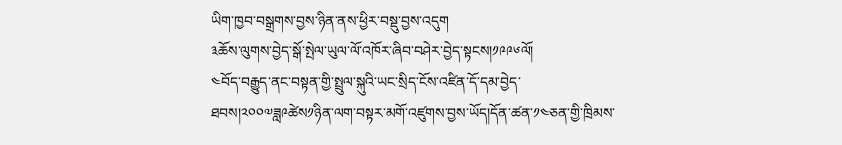ཡིག་ཁྱབ་བསྒྲགས་བྱས་ཉིན་ནས་ཕྱིར་བསྡུ་བྱས་འདུག
༣ཆོས་ལུགས་བྱེད་སྒོ་སྤེལ་ཡུལ་ལོ་འཁོར་ཞིབ་བཤེར་བྱེད་སྟངས།༡༩༩༦ལོ།
༤བོད་བརྒྱུད་ནང་བསྟན་གྱི་སྤྲུལ་སྐུའི་ཡང་སྲིད་ངོས་འཛིན་དོ་དམ་བྱེད་ཐབས།༢༠༠༧ཟླ༩ཚེས༡ཉིན་ལག་བསྟར་མགོ་འཛུགས་བྱས་ཡོད།དོན་ཚན་༡༤ཅན་གྱི་ཁྲིམས་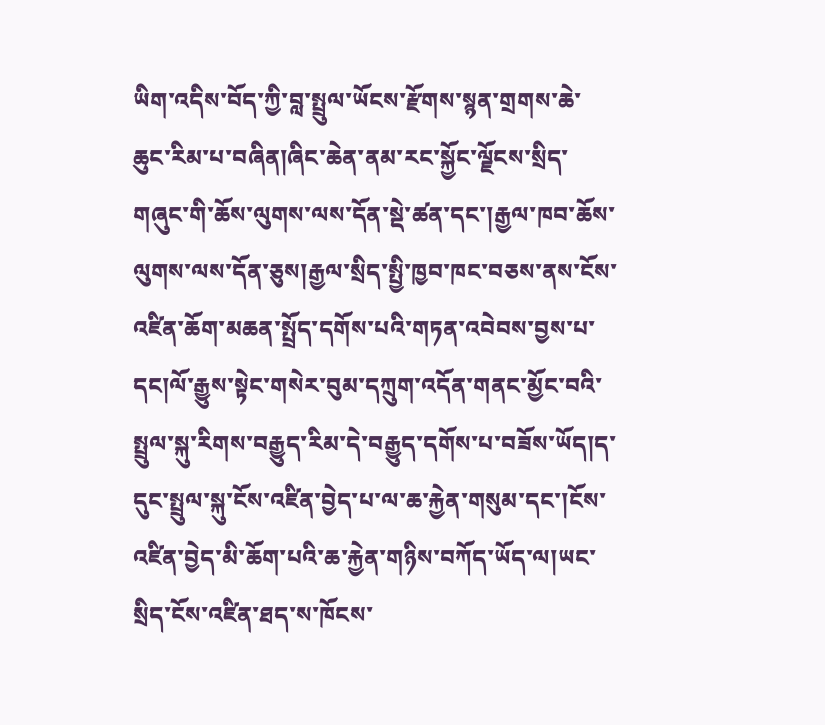ཡིག་འདིས་བོད་ཀྱི་བླ་སྤྲུལ་ཡོངས་རྫོགས་སྙན་གྲགས་ཆེ་ཆུང་རིམ་པ་བཞིན།ཞིང་ཆེན་ནམ་རང་སྐྱོང་ལྗོངས་སྲིད་གཞུང་གི་ཆོས་ལུགས་ལས་དོན་སྡེ་ཚན་དང་།རྒྱལ་ཁབ་ཆོས་ལུགས་ལས་དོན་ཅུས།རྒྱལ་སྲིད་སྤྱི་ཁྱབ་ཁང་བཅས་ནས་ངོས་འཛིན་ཆོག་མཆན་སྤྲོད་དགོས་པའི་གཏན་འབེབས་བྱས་པ་དང།ལོ་རྒྱུས་སྟེང་གསེར་བུམ་དཀྲུག་འདོན་གནང་མྱོང་བའི་སྤྲུལ་སྐུ་རིགས་བརྒྱུད་རིམ་དེ་བརྒྱུད་དགོས་པ་བཟོས་ཡོད།ད་དུང་སྤྲུལ་སྐུ་ངོས་འཛིན་བྱེད་པ་ལ་ཆ་རྐྱེན་གསུམ་དང་།ངོས་འཛིན་བྱེད་མི་ཆོག་པའི་ཆ་རྐྱེན་གཉིས་བཀོད་ཡོད་ལ།ཡང་སྲིད་ངོས་འཛིན་ཐད་ས་ཁོངས་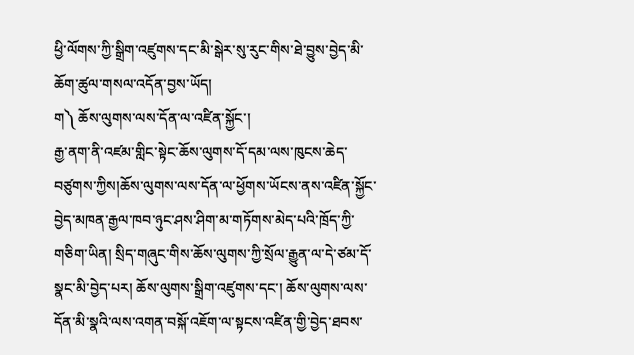ཕྱི་ལོགས་ཀྱི་སྒྲིག་འཛུགས་དང་མི་སྒེར་སུ་རུང་གིས་ཐེ་བྱུས་བྱེད་མི་ཆོག་ཚུལ་གསལ་འདོན་བྱས་ཡོད།
ག༽ ཆོས་ལུགས་ལས་དོན་ལ་འཛིན་སྐྱོང་།
རྒྱ་ནག་ནི་འཛམ་གླིང་སྟེང་ཆོས་ལུགས་དོ་དམ་ལས་ཁུངས་ཆེད་བཙུགས་ཀྱིས།ཆོས་ལུགས་ལས་དོན་ལ་ཕྱོགས་ཡོངས་ནས་འཛིན་སྐྱོང་བྱེད་མཁན་རྒྱལ་ཁབ་ཉུང་ཤས་ཤིག་མ་གཏོགས་མེད་པའི་ཁྲོད་ཀྱི་གཅིག་ཡིན། སྲིད་གཞུང་གིས་ཆོས་ལུགས་ཀྱི་སྲོལ་རྒྱུན་ལ་དེ་ཙམ་དོ་སྣང་མི་བྱེད་པར། ཆོས་ལུགས་སྒྲིག་འཛུགས་དང་། ཆོས་ལུགས་ལས་དོན་མི་སྣའི་ལས་འགན་བསྐོ་འཇོག་ལ་སྟངས་འཛིན་གྱི་བྱེད་ཐབས་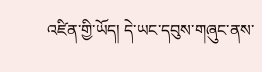འཛིན་གྱི་ཡོད། དེ་ཡང་དབུས་གཞུང་ནས་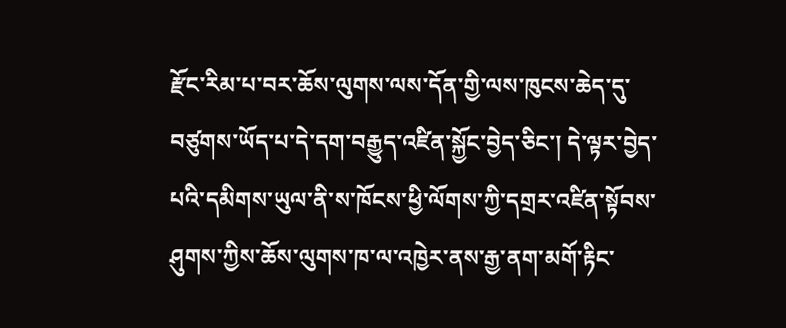རྫོང་རིམ་པ་བར་ཆོས་ལུགས་ལས་དོན་གྱི་ལས་ཁུངས་ཆེད་དུ་བཙུགས་ཡོད་པ་དེ་དག་བརྒྱུད་འཛིན་སྐྱོང་བྱེད་ཅིང་། དེ་ལྟར་བྱེད་པའི་དམིགས་ཡུལ་ནི་ས་ཁོངས་ཕྱི་ལོགས་ཀྱི་དགྲར་འཛིན་སྟོབས་ཤུགས་ཀྱིས་ཆོས་ལུགས་ཁ་ལ་འཁྱེར་ནས་རྒྱ་ནག་མགོ་རྟིང་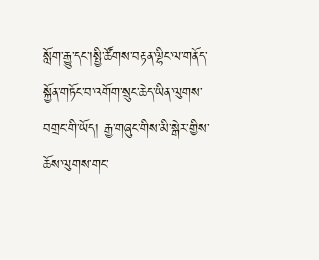སློག་རྒྱུ་དང་།སྤྱི་ཚོགས་བརྟན་ལྷིང་ལ་གནོད་སྐྱོན་གཏོང་བ་འགོག་སྲུང་ཆེད་ཡིན་ལུགས་བགྲང་གི་ཡོད། རྒྱ་གཞུང་གིས་མི་སྒེར་གྱིས་ཆོས་ལུགས་གང་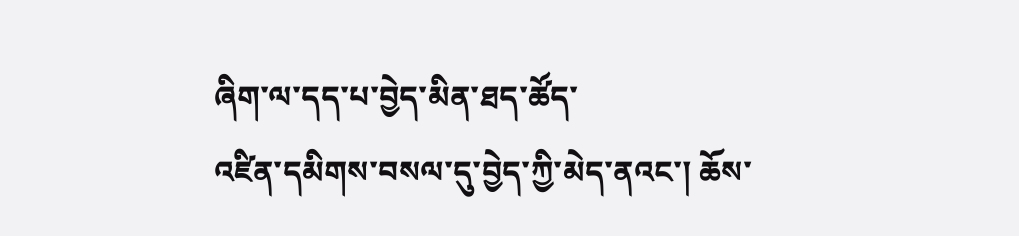ཞིག་ལ་དད་པ་བྱེད་མིན་ཐད་ཚོད་
འཛིན་དམིགས་བསལ་དུ་བྱེད་ཀྱི་མེད་ནའང་། ཆོས་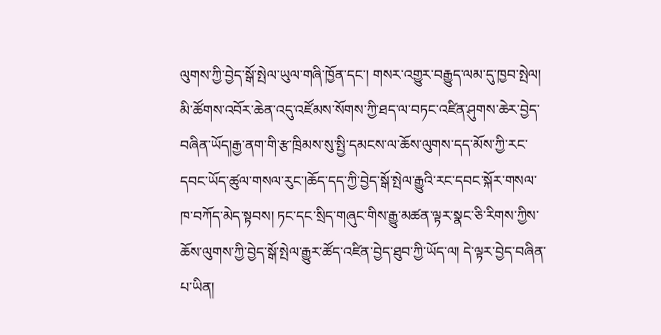ལུགས་ཀྱི་བྱེད་སྒོ་སྤེལ་ཡུལ་གཞི་ཁྱོན་དང་། གསར་འགྱུར་བརྒྱུད་ལམ་དུ་ཁྱབ་སྤེལ། མི་ཚོགས་འབོར་ཆེན་འདུ་འཛོམས་སོགས་ཀྱི་ཐད་ལ་བཏང་འཛིན་ཤུགས་ཆེར་བྱེད་བཞིན་ཡོད།རྒྱ་ནག་གི་རྩ་ཁྲིམས་སུ་སྤྱི་དམངས་ལ་ཆོས་ལུགས་དད་མོས་ཀྱི་རང་དབང་ཡོད་ཚུལ་གསལ་རུང་།ཆོད་དད་ཀྱི་བྱེད་སྒོ་སྤེལ་རྒྱུའི་རང་དབང་སྐོར་གསལ་ཁ་བཀོད་མེད་སྟབས། ཏང་དང་སྲིད་གཞུང་གིས་རྒྱུ་མཚན་ལྟར་སྣང་ཅི་རིགས་ཀྱིས་ཆོས་ལུགས་ཀྱི་བྱེད་སྒོ་སྤེལ་རྒྱུར་ཚོད་འཛིན་བྱེད་ཐུབ་ཀྱི་ཡོད་ལ། དེ་ལྟར་བྱེད་བཞིན་པ་ཡིན།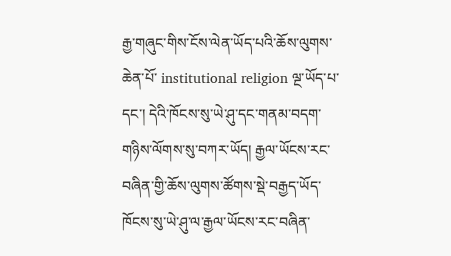རྒྱ་གཞུང་གིས་ངོས་ལེན་ཡོད་པའི་ཆོས་ལུགས་ཆེན་པོ་ institutional religion ལྔ་ཡོད་པ་དང་། དེའི་ཁོངས་སུ་ཡེ་ཤུ་དང་གནམ་བདག་གཉིས་ལོགས་སུ་བཀར་ཡོད། རྒྱལ་ཡོངས་རང་བཞིན་གྱི་ཆོས་ལུགས་ཚོགས་སྡེ་བརྒྱད་ཡོད་ཁོངས་སུ་ཡེ་ཤུ་ལ་རྒྱལ་ཡོངས་རང་བཞིན་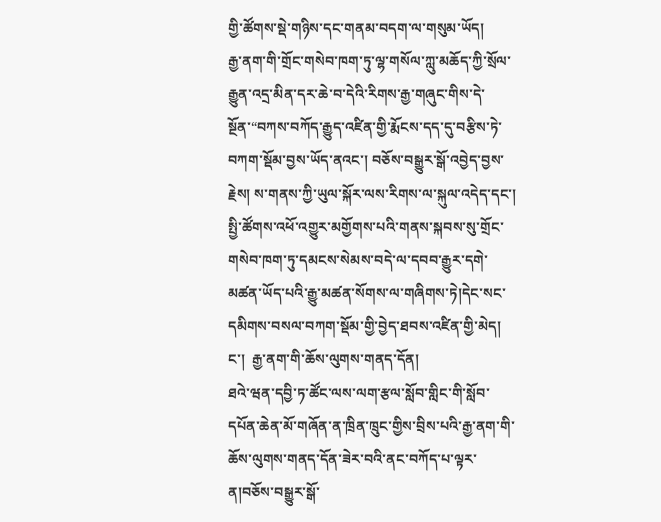གྱི་ཚོགས་སྡེ་གཉིས་དང་གནམ་བདག་ལ་གསུམ་ཡོད།
རྒྱ་ནག་གི་གྲོང་གསེབ་ཁག་ཏུ་ལྷ་གསོལ་ཀླུ་མཆོད་ཀྱི་སྲོལ་རྒྱུན་འདྲ་མིན་དར་ཆེ་བ་དེའི་རིགས་རྒྱ་གཞུང་གིས་དེ་སྔོན་“བཀས་བཀོད་རྒྱུད་འཛིན་གྱི་རྨོངས་དད་དུ་བརྩིས་ཏེ་བཀག་སྡོམ་བྱས་ཡོད་ནའང་། བཅོས་བསྒྱུར་སྒོ་འབྱེད་བྱས་རྗེས། ས་གནས་ཀྱི་ཡུལ་སྐོར་ལས་རིགས་ལ་སྐུལ་འདེད་དང་། སྤྱི་ཚོགས་འཕོ་འགྱུར་མགྱོགས་པའི་གནས་སྐབས་སུ་གྲོང་གསེབ་ཁག་ཏུ་དམངས་སེམས་བདེ་ལ་དབབ་རྒྱུར་དགེ་མཚན་ཡོད་པའི་རྒྱུ་མཚན་སོགས་ལ་གཞིགས་ཏེ།དེང་སང་དམིགས་བསལ་བཀག་སྡོམ་གྱི་བྱེད་ཐབས་འཛིན་གྱི་མེད།
ང་།  རྒྱ་ནག་གི་ཆོས་ལུགས་གནད་དོན།
ཐའེ་ཝན་དབྱི་ཏ་ཚོང་ལས་ལག་རྩལ་སློབ་གླིང་གི་སློབ་དཔོན་ཆེན་མོ་གཞོན་ན་ཁྲིན་ཁྲུང་གྱིས་བྲིས་པའི་རྒྱ་ནག་གི་ཆོས་ལུགས་གནད་དོན་ཟེར་བའི་ནང་བཀོད་པ་ལྟར་ན།བཅོས་བསྒྱུར་སྒོ་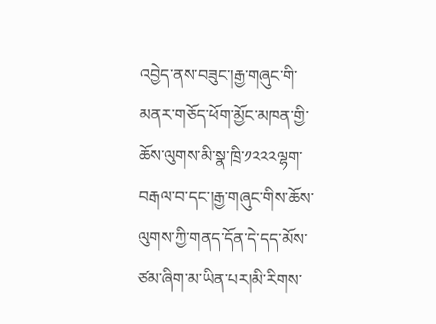འབྱེད་ནས་བཟུང་།རྒྱ་གཞུང་གི་མནར་གཅོད་ཕོག་མྱོང་མཁན་གྱི་ཆོས་ལུགས་མི་སྣ་ཁྲི་༡༢༢༢ལྷག་བརྒལ་བ་དང་།རྒྱ་གཞུང་གིས་ཆོས་ལུགས་ཀྱི་གནད་དོན་དེ་དད་མོས་ཙམ་ཞིག་མ་ཡིན་པར།མི་རིགས་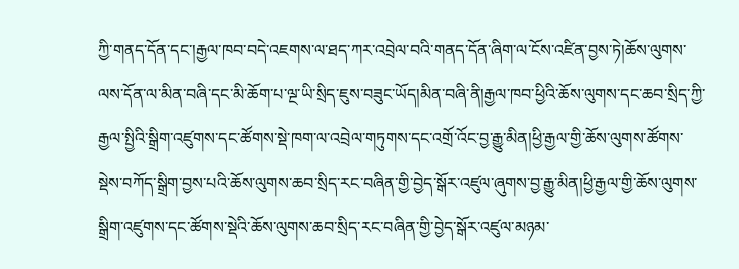ཀྱི་གནད་དོན་དང་།རྒྱལ་ཁབ་བདེ་འཇགས་ལ་ཐད་ཀར་འབྲེལ་བའི་གནད་དོན་ཞིག་ལ་ངོས་འཛིན་བྱས་ཏེ།ཆོས་ལུགས་ལས་དོན་ལ་མིན་བཞི་དང་མི་ཆོག་པ་ལྔ་ཡི་སྲིད་ཇུས་བཟུང་ཡོད།མིན་བཞི་ནི།རྒྱལ་ཁབ་ཕྱིའི་ཆོས་ལུགས་དང་ཆབ་སྲིད་ཀྱི་རྒྱལ་སྤྱིའི་སྒྲིག་འཛུགས་དང་ཚོགས་སྡེ་ཁག་ལ་འབྲེལ་གཏུགས་དང་འགྲོ་འོང་བྱ་རྒྱུ་མིན།ཕྱི་རྒྱལ་གྱི་ཆོས་ལུགས་ཚོགས་སྡེས་བཀོད་སྒྲིག་བྱས་པའི་ཆོས་ལུགས་ཆབ་སྲིད་རང་བཞིན་གྱི་བྱེད་སྒོར་འཛུལ་ཞུགས་བྱ་རྒྱུ་མིན།ཕྱི་རྒྱལ་གྱི་ཆོས་ལུགས་སྒྲིག་འཛུགས་དང་ཚོགས་སྡེའི་ཆོས་ལུགས་ཆབ་སྲིད་རང་བཞིན་གྱི་བྱེད་སྒོར་འཛུལ་མཉམ་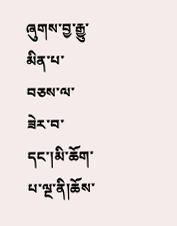ཞུགས་བྱ་རྒྱུ་མིན་པ་བཅས་ལ་ཟེར་བ་དང་།མི་ཆོག་པ་ལྔ་ནི།ཆོས་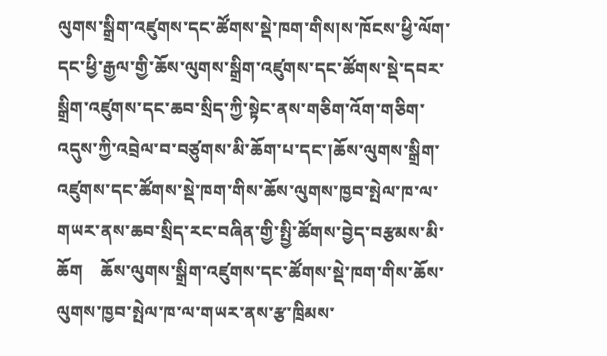ལུགས་སྒྲིག་འཛུགས་དང་ཚོགས་སྡེ་ཁག་གིས།ས་ཁོངས་ཕྱི་ལོག་དང་ཕྱི་རྒྱལ་གྱི་ཆོས་ལུགས་སྒྲིག་འཛུགས་དང་ཚོགས་སྡེ་དབར་སྒྲིག་འཛུགས་དང་ཆབ་སྲིད་ཀྱི་སྟེང་ནས་གཅིག་འོག་གཅིག་འདུས་ཀྱི་འབྲེལ་བ་བཙུགས་མི་ཆོག་པ་དང་།ཆོས་ལུགས་སྒྲིག་འཛུགས་དང་ཚོགས་སྡེ་ཁག་གིས་ཆོས་ལུགས་ཁྱབ་སྤེལ་ཁ་ལ་གཡར་ནས་ཆབ་སྲིད་རང་བཞིན་གྱི་སྤྱི་ཚོགས་བྱེད་བརྩམས་མི་ཆོག    ཆོས་ལུགས་སྒྲིག་འཛུགས་དང་ཚོགས་སྡེ་ཁག་གིས་ཆོས་ལུགས་ཁྱབ་སྤེལ་ཁ་ལ་གཡར་ནས་རྩ་ཁྲིམས་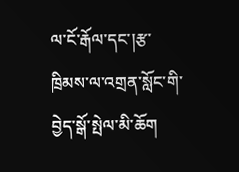ལ་ངོ་རྒོལ་དང་།རྩ་ཁྲིམས་ལ་འགྲན་སློང་གི་བྱེད་སྒོ་སྤེལ་མི་ཆོག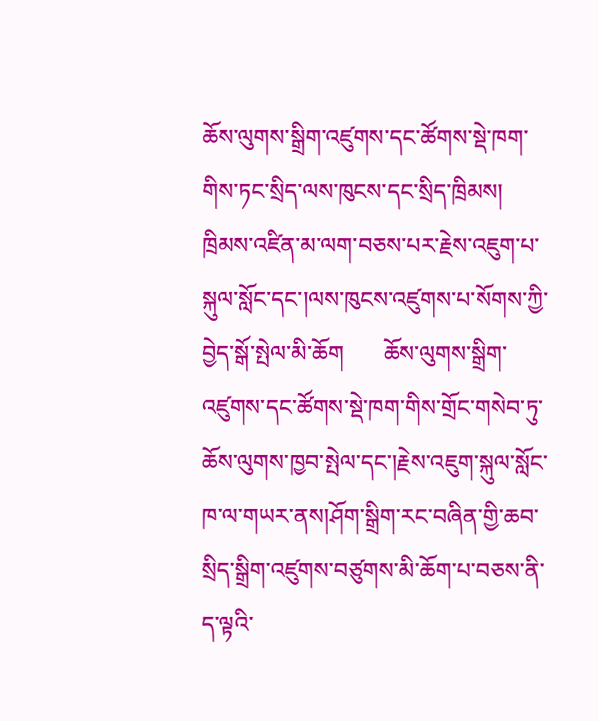ཆོས་ལུགས་སྒྲིག་འཛུགས་དང་ཚོགས་སྡེ་ཁག་གིས་ཏང་སྲིད་ལས་ཁུངས་དང་སྲིད་ཁྲིམས།   ཁྲིམས་འཛིན་མ་ལག་བཅས་པར་རྗེས་འཇུག་པ་སྐུལ་སློང་དང་།ལས་ཁུངས་འཛུགས་པ་སོགས་ཀྱི་བྱེད་སྒོ་སྤེལ་མི་ཆོག       ཆོས་ལུགས་སྒྲིག་འཛུགས་དང་ཚོགས་སྡེ་ཁག་གིས་གྲོང་གསེབ་ཏུ་ཆོས་ལུགས་ཁྱབ་སྤེལ་དང་།རྗེས་འཇུག་སྐུལ་སློང་ཁ་ལ་གཡར་ནས།ཤོག་སྒྲིག་རང་བཞིན་གྱི་ཆབ་སྲིད་སྒྲིག་འཛུགས་བཙུགས་མི་ཆོག་པ་བཅས་ནི་ད་ལྟའི་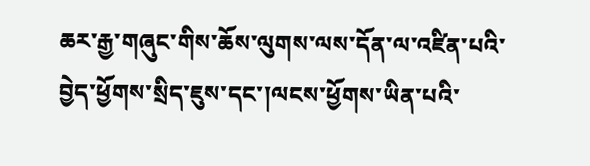ཆར་རྒྱ་གཞུང་གིས་ཆོས་ལུགས་ལས་དོན་ལ་འཛིན་པའི་བྱེད་ཕྱོགས་སྲིད་ཇུས་དང་།ལངས་ཕྱོགས་ཡིན་པའི་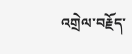འགྲེལ་བརྗོད་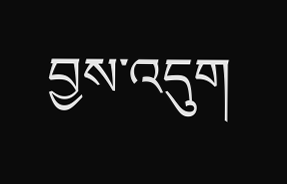བྱས་འདུག